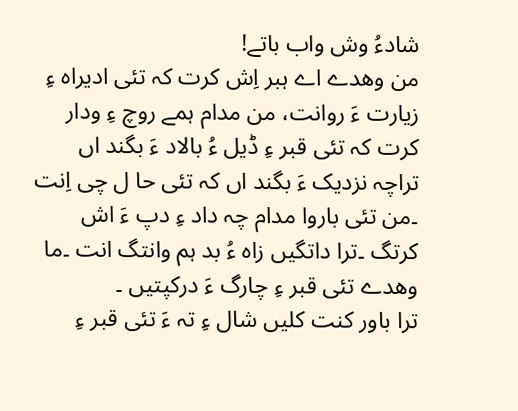شادءُ وش واب باتے!
من وھدے اے ہبر اِش کرت کہ تئی ادیراہ ءِ زیارت ءَ روانت، من مدام ہمے روچ ءِ ودار کرت کہ تئی قبر ءِ ڈیل ءُ بالاد ءَ بگند اں تراچہ نزدیک ءَ بگند اں کہ تئی حا ل چی اِنت ۔من تئی باروا مدام چہ داد ءِ دپ ءَ اش کرتگ ۔ترا داتگیں زاہ ءُ بد ہم وانتگ انت ۔ما وھدے تئی قبر ءِ چارگ ءَ درکپتیں ۔
ترا باور کنت کلیں شال ءِ تہ ءَ تئی قبر ءِ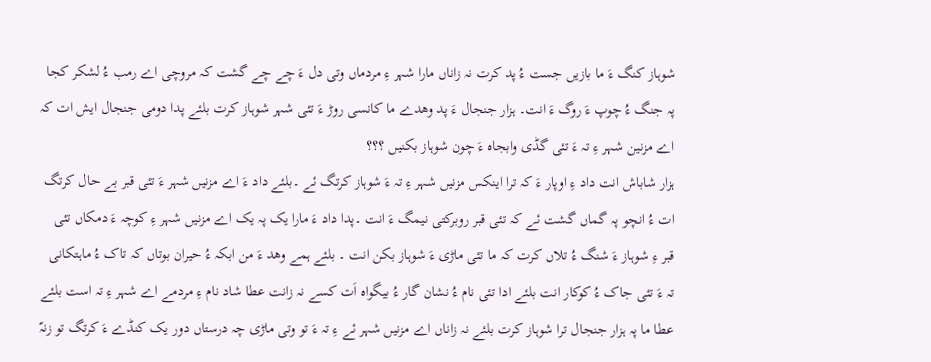شوہاز کنگ ءَ ما بازیں جست ءُ پد کرت نہ زاناں مارا شہر ءِ مردماں وتی دل ءَ چے چے گشت کہ مروچی اے رمب ءُ لشکر کجا پہ جنگ ءُ چوپ ءَ روگ ءَ انت۔ ہزار جنجال ءَ پد وھدے ما کانسی روڑ ءَ تئی شہر شوہاز کرت بلئے پدا دومی جنجال ایش ات کہ اے مزنین شہر ءِ تہ ءَ تئی گڈی وابجاہ ءَ چون شوہاز بکنیں ؟؟؟
ہزار شاباش انت داد ءِ اوپار ءَ کہ ترا اینکس مزنیں شہر ءِ تہ ءَ شوہاز کرتگ ئے ۔بلئے داد ءَ اے مزنیں شہر ءَ تئی قبر بے حال کرتگ ات ءُ انچو پہ گماں گشت ئے کہ تئی قبر روبرکتی نیمگ ءَ انت ۔پدا داد ءَ مارا یک پہ یک اے مزنیں شہر ءِ کوچہ ءَ دمکاں تئی قبر ءِ شوہاز ءَ شنگ ءُ تلاں کرت کہ ما تئی ماڑی ءَ شوہاز بکن انت ۔ بلئے ہمے وھد ءَ من ابکہ ءُ حیران بوتاں کہ تاک ءُ ماہتکانی تہ ءَ تئی جاک ءُ کوکار انت بلئے ادا تئی نام ءُ نشان گار ءُ بیگواہ اَت کسے نہ زانت عطا شاد نام ءِ مردمے اے شہر ءِ تہ است بلئے عطا ما پہ ہزار جنجال ترا شوہاز کرت بلئے نہ زاناں اے مزنیں شہر ئے ءِ تہ ءَ تو وتی ماڑی چہ درستاں دور یک کنڈے ءَ کرتگ تو زنہّ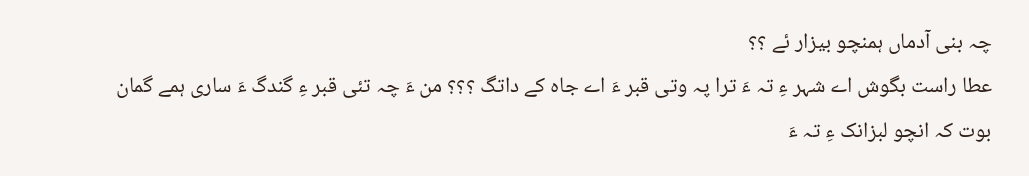چہ بنی آدماں ہمنچو بیزار ئے ؟؟
عطا راست بگوش اے شہر ءِ تہ ءَ ترا پہ وتی قبر ءَ اے جاہ کے داتگ ؟؟؟ من ءَ چہ تئی قبر ءِ گندگ ءَ ساری ہمے گمان بوت کہ انچو لبزانک ءِ تہ ءَ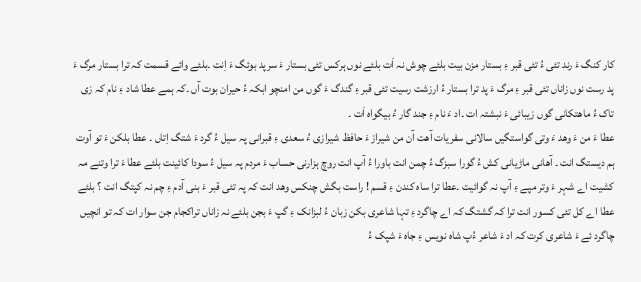کار کنگ ءَ رند تئی ءُ تئی قبر ءِ بستار مزن بیت بلئے چوش نہ اَت بلئے نوں ہرکس تئی بستار ءَ سرپد بوئگ ءَ اِنت ۔بلئے وائے قسمت کہ ترا بستار مرگ ءَ پد رست نوں زاناں تئی قبر ءِ مرگ ءَ پد ترا بستار ءُ ارزشت رسیت تئی قبر ءِ گندگ ءَ گوں من امنچو ابکہ ءُ حیران بوت آں ۔کہ ہمے عطا شاد ءِ نام کہ زی تاک ءُ ماھتکانی گوں زیبائی ءَ نبشتہ ات ۔اد ءَ نام ءِ جند گار ءُ بیگواہ اَت ۔
عطا ءَ من ءَ وھد ءَ وتی گواستگیں سالانی سفریات آھت آن من شیراز ءَ حافظ شیرازی ءُ سعدی ءِ قبرانی پہ سیل ءُ گرد ءَ شتگ اِتاں ۔ عطا بلکن ءَ تو آوت ہم دیستگ انت ۔ آھانی ماڑیانی کش ءُ گورا سبزگ ءُ چمن انت باورا ءُ آپ انت روچ ہزارنی حساب ءَ مردم پہ سیل ءُ سودا کائینت بلئے عطا ءَ ترا وتنے مہ کشیت اے شہر ءَ وتر مپے ءِ آپ نہ گوائیت ۔عطا ترا ساہ کندن ءِ قسم ! راست بگش چنکس وھد انت کہ پہ تئی قبر ءَ بنی آدم ءِ چم نہ کپتگ انت ؟ بلئے عطا اے کل تئی کسور انت ترا کہ گشتگ کہ اے چاگرد ءِ تہا شاعری بکن زبان ءُ لبزانک ءِ گپ ءَ بجن بلئے نہ زاناں تراکجام جن سوار ات کہ تو انچیں چاگرد ئے ءَ شاعری کرت کہ اد ءَ شاعر ءُپ شاہ نویس ءِ جاہ ءَ شپک ءُ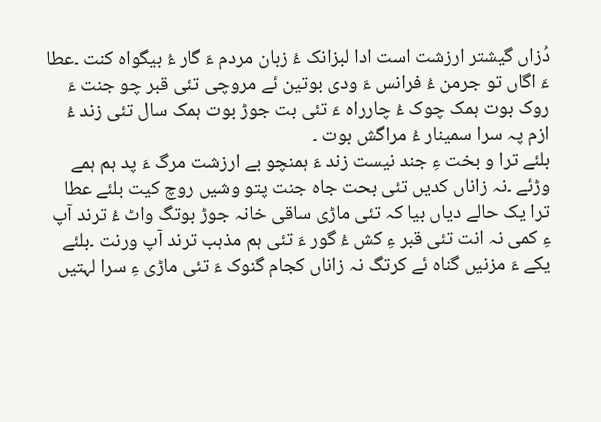دُزاں گیشتر ارزشت است ادا لبزانک ءُ زبان مردم ءَ گار ءُ بیگواہ کنت ۔عطا ءَ اگاں تو جرمن ءُ فرانس ءَ ودی بوتین ئے مروچی تئی قبر چو جنت ءَ روک بوت ہمک چوک ءُ چارراہ ءَ تئی بت جوڑ بوت ہمک سال تئی زند ءُ ازم پہ سرا سمینار ءُ مراگش بوت ۔
بلئے ترا و بخت ءِ جند نیست زند ءَ ہمنچو بے ارزشت مرگ ءَ پد ہم ہمے وڑئے ۔نہ زاناں کدیں تئی بحت جاہ جنت پتو وشیں روچ کیت بلئے عطا ترا یک حالے دیاں بیا کہ تئی ماڑی ساقی خانہ جوڑ بوتگ واٹ ءُ ترند آپ ءِ کمی نہ انت تئی قبر ءِ کش ءُ گور ءَ تئی ہم مذہب ترند آپ ورنت ۔بلئے یکے ءَ مزنیں گناہ ئے کرتگ نہ زاناں کجام گنوک ءَ تئی ماڑی ءِ سرا لہتیں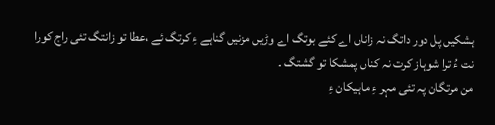ہشکیں پل دور داتگ نہ زاناں اے کئے بوتگ اے وڑیں مزنیں گناہے ءِ کرتگ ئے ،عطا تو زانتگ تئی راج کورا نت ءُ ترا شوہاز کرت نہ کناں پمشکا تو گشتگ ۔
من مرتگان پہ تئی مہر ءِ ماہیکان ءِ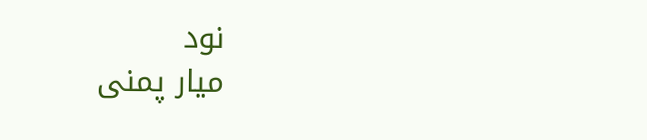نود
میار پمنی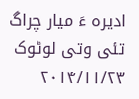ادیرہ ءَ میار چراگ
تئی وتی لوٹوک
۲۰۱۴/۱۱/۲۳